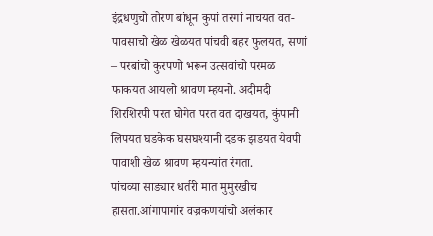इंद्रधणुचो तोरण बांधून कुपां तरगां नाचयत वत-पावसाचो खेळ खेळयत पांचवी बहर फुलयत, सणां – परबांचो कुरपणो भरून उत्सवांचो परमळ फाकयत आयलो श्रावण म्हयनो. अदीमदी शिरशिरपी परत घोगेत परत वत दाखयत, कुंपानी लिपयत घडकेक घसघश्यानी दडक झडयत येवपी पावाशी खेळ श्रावण म्हयन्यांत रंगता.
पांचव्या साड्यार धर्तरी मात मुमुरखीच हासता.आंगापागांर वज्रकणयांचो अलंकार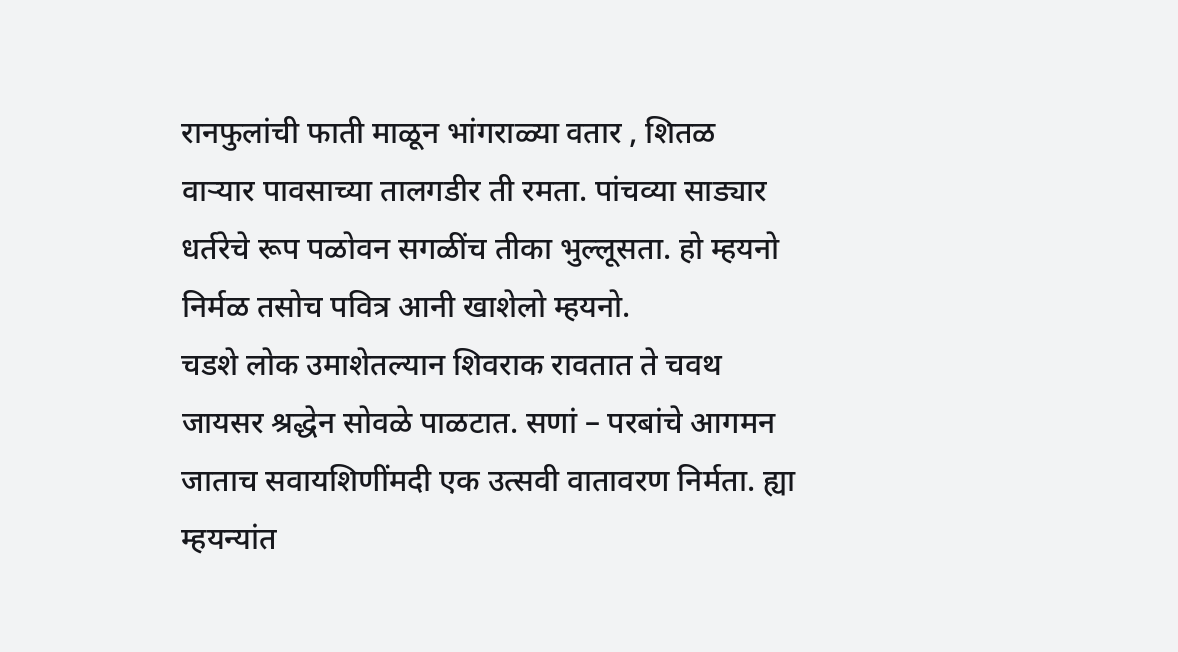रानफुलांची फाती माळून भांगराळ्या वतार , शितळ वाऱ्यार पावसाच्या तालगडीर ती रमता. पांचव्या साड्यार धर्तरेचे रूप पळोवन सगळींच तीका भुल्लूसता. हो म्हयनो निर्मळ तसोच पवित्र आनी खाशेलो म्हयनो.
चडशे लोक उमाशेतल्यान शिवराक रावतात ते चवथ जायसर श्रद्धेन सोवळे पाळटात. सणां – परबांचे आगमन जाताच सवायशिणींमदी एक उत्सवी वातावरण निर्मता. ह्या म्हयन्यांत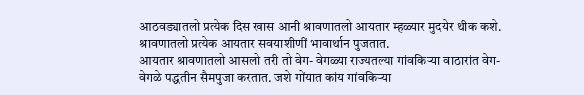आठवड्यातलो प्रत्येक दिस खास आनी श्रावणातलो आयतार म्हळ्यार मुदयेर थीक कशे. श्रावणातलो प्रत्येक आयतार सवयाशीणीं भावार्थान पुजतात.
आयतार श्रावणातलो आसलो तरी तो वेग- वेगळ्या राज्यतल्या गांवकिऱ्या वाठारांत वेग-वेगळे पद्धतीन सैमपुजा करतात. जशे गोंयात कांय गांवकिऱ्या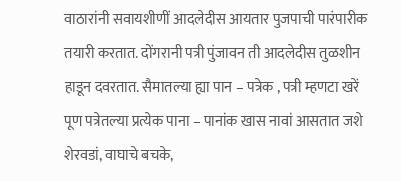वाठारांनी सवायशीणीं आदलेदीस आयतार पुजपाची पारंपारीक तयारी करतात. दोंगरानी पत्री पुंजावन ती आदलेदीस तुळशीन हाडून दवरतात. सैमातल्या ह्या पान – पत्रेक , पत्री म्हणटा खरें पूण पत्रेतल्या प्रत्येक पाना – पानांक खास नावां आसतात जशे शेरवडां, वाघाचे बचके,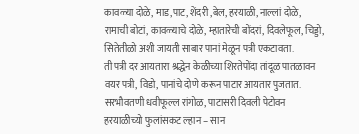कावळ्या दोळे, माड,पाट, शेंदरी ,बेल, हरयाळी, नाल्लां दोळे, रामाची बोटां, कावळ्याचे दोळे, म्हातारेची बोंदरां, दिवलेफूल, चिड्डो, सितेतीळो अशी जायती साबार पानां मेळून पत्री एकटावता.
ती पत्री दर आयतारा श्रद्धेन केळीच्या शिरतेपोंदा तांदूळ पातळावन वयर पत्री, विडो, पानांचे दोणे करून पाटार आयतार पुजतात. सरभौवतणी धवीफूल्ल रांगोळ, पाटासरी दिवली पेटोवन हरयाळीच्यो फुलांसकट ल्हान – सान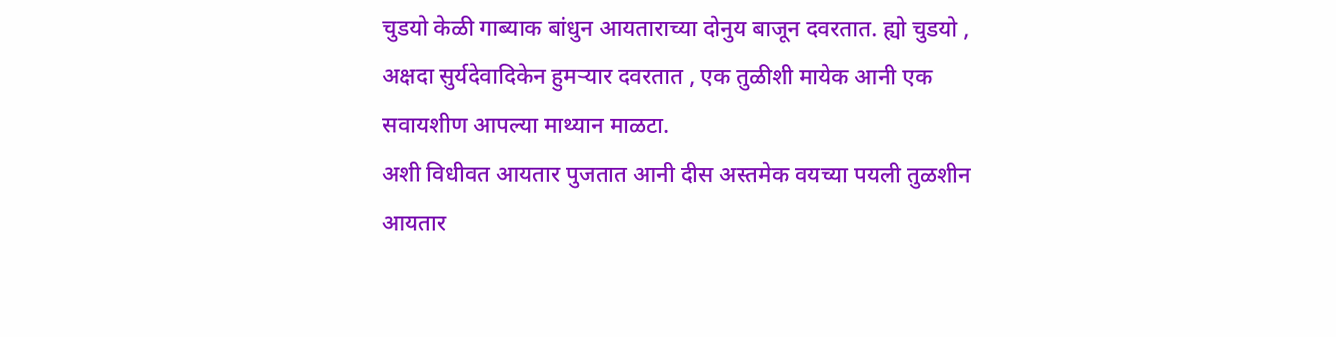चुडयो केळी गाब्याक बांधुन आयताराच्या दोनुय बाजून दवरतात. ह्यो चुडयो , अक्षदा सुर्यदेवादिकेन हुमऱ्यार दवरतात , एक तुळीशी मायेक आनी एक सवायशीण आपल्या माथ्यान माळटा.
अशी विधीवत आयतार पुजतात आनी दीस अस्तमेक वयच्या पयली तुळशीन आयतार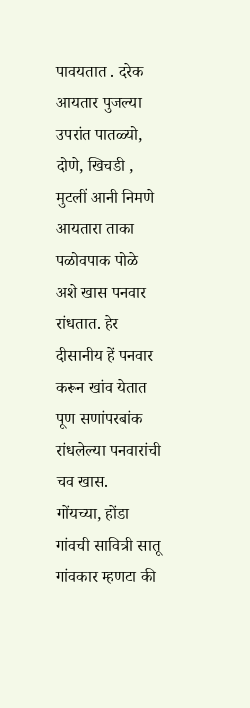पावयतात . दरेक आयतार पुजल्या उपरांत पातळ्यो, दोणे, खिचडी , मुटलीं आनी निमणे आयतारा ताका पळोवपाक पोळे अशे खास पनवार रांधतात. हेर दीसानीय हें पनवार करून खांव येतात पूण सणांपरबांक रांधलेल्या पनवारांची चव खास.
गोंयच्या, होंडा गांवची सावित्री सातू गांवकार म्हणटा की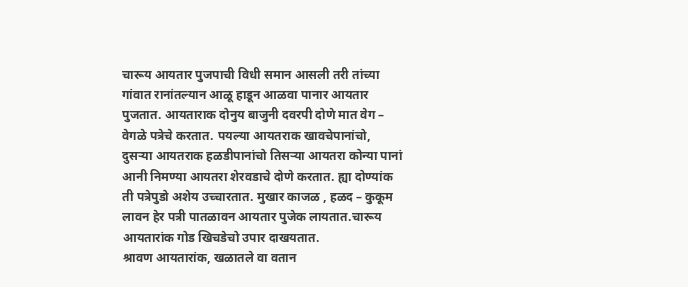चारूय आयतार पुजपाची विधी समान आसली तरी तांच्या गांवात रानांतल्यान आळू हाडून आळवा पानार आयतार पुजतात. आयताराक दोनुय बाजुनी दवरपी दोणे मात वेग – वेगळे पत्रेचे करतात. पयल्या आयतराक खावचेपानांचो, दुसऱ्या आयतराक हळडीपानांचो तिसऱ्या आयतरा कोन्या पानां आनी निमण्या आयतरा शेरवडाचे दोणे करतात. ह्या दोण्यांक ती पत्रेपुडो अशेय उच्चारतात. मुखार काजळ , हळद – कुकूम लावन हेर पत्री पातळावन आयतार पुजेक लायतात.चारूय आयतारांक गोड खिचडेचो उपार दाखयतात.
श्रावण आयतारांक, खळातले वा वतान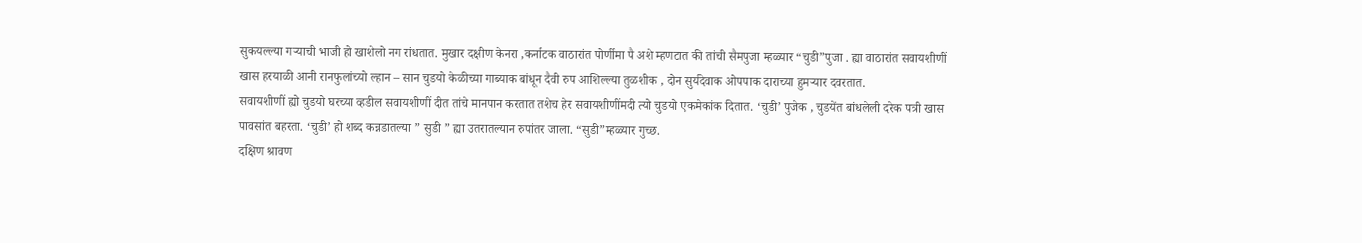सुकयल्ल्या गऱ्याची भाजी हो खाशेलो नग रांधतात. मुखार दक्षीण केनरा ,कर्नाटक वाठारांत पोर्णीमा पै अशे म्हणटात की तांची सैमपुजा म्हळ्यार “चुडी”पुजा . ह्या वाठारांत सवायशीणीं खास हरयाळी आनी रानफुलांच्यो ल्हान – सान चुडयो केळीच्या गाब्याक बांधून दैवी रुप आशिल्ल्या तुळशीक , दोन सुर्यदेवाक ओपपाक दाराच्या हुमऱ्यार दवरतात.
सवायशीणीं ह्यो चुडयो घरच्या व्हडील सवायशीणीं दीत तांचे मानपान करतात तशेच हेर सवायशीणींमदी त्यो चुडयो एकमेकांक दितात. ‘चुडी’ पुजेक , चुडयेंत बांधलेली दरेक पत्री खास पावसांत बहरता. ‘चुडी’ हो शब्द कन्नडातल्या ” सुडी ” ह्या उतरातल्यान रुपांतर जाला. “सुडी”म्हळ्यार गुच्छ.
दक्षिण श्रावण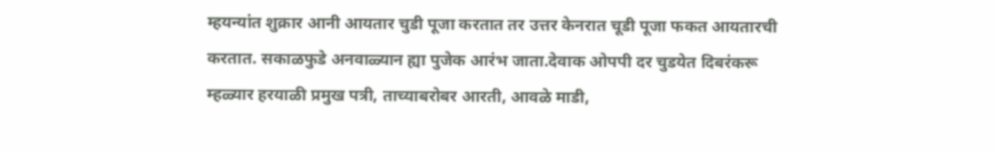म्हयन्यांत शुक्रार आनी आयतार चुडी पूजा करतात तर उत्तर केनरात चूडी पूजा फकत आयतारची करतात. सकाळफुडे अनवाळ्यान ह्या पुजेक आरंभ जाता.देवाक ओपपी दर चुडयेत दिबरंकरू म्हळ्यार हरयाळी प्रमुख पत्री, ताच्याबरोबर आरती, आवळे माडी,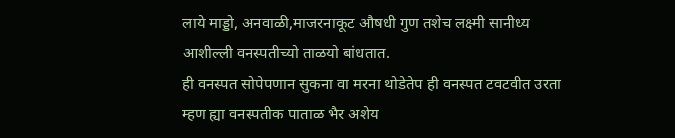लाये माड्डो, अनवाळी,माजरनाकूट औषधी गुण तशेच लक्ष्मी सानीध्य आशील्ली वनस्पतीच्यो ताळयो बांधतात.
ही वनस्पत सोपेपणान सुकना वा मरना थोडेतेप ही वनस्पत टवटवीत उरता म्हण ह्या वनस्पतीक पाताळ भैर अशेय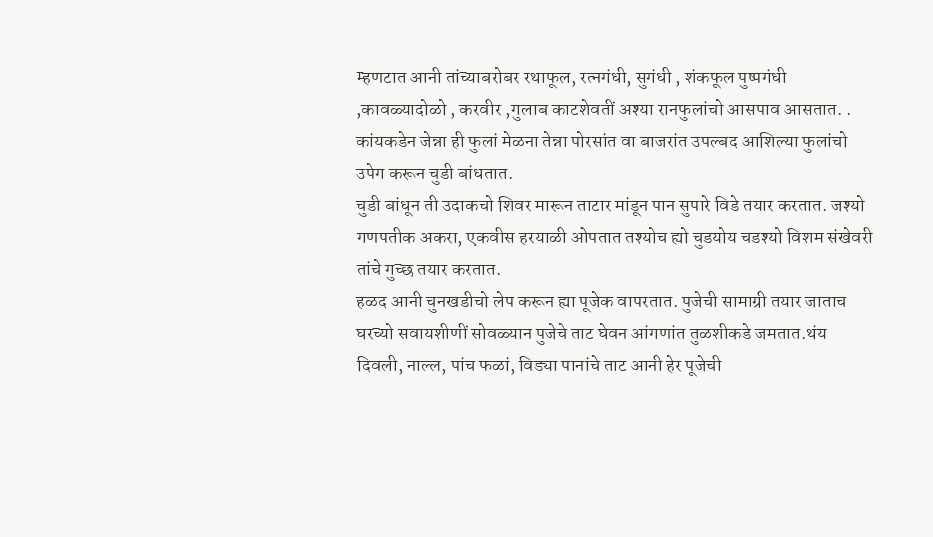म्हणटात आनी तांच्याबरोबर रथाफूल, रत्नगंधी, सुगंधी , शंकफूल पुष्पगंधी ,कावळ्यादोळो , करवीर ,गुलाब काटशेवतीं अश्या रानफुलांचो आसपाव आसतात. . कांयकडेन जेन्ना ही फुलां मेळना तेन्ना पोरसांत वा बाजरांत उपल्बद आशिल्या फुलांचो उपेग करून चुडी बांधतात.
चुडी बांधून ती उदाकचो शिवर मारून ताटार मांडून पान सुपारे विडे तयार करतात. जश्यो गणपतीक अकरा, एकवीस हरयाळी ओपतात तश्योच ह्यो चुडयोय चडश्यो विशम संखेवरी तांचे गुच्छ तयार करतात.
हळद आनी चुनखडीचो लेप करून ह्या पूजेक वापरतात. पुजेची सामाग्री तयार जाताच घरच्यो सवायशीणीं सोवळ्यान पुजेचे ताट घेवन आंगणांत तुळशीकडे जमतात.थंय दिवली, नाल्ल, पांच फळां, विड्या पानांचे ताट आनी हेर पूजेची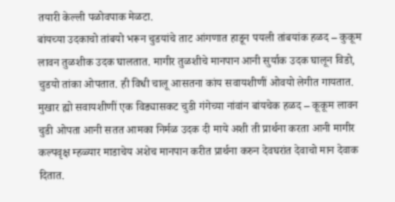तयारी केल्ली पळोवपाक मेळटा.
बांयच्या उदकाचो तांबयो भरून चुडयांचे ताट आंगणात हाडून पयली तांबयांक हळद – कुकूम लावन तुळशीक उदक घालतात. मागीर तुळशीचे मानपान आनी सुर्याक उदक घालून विडो, चुडयो तांका ओपतात. ही विधी चालू आसतना कांय सवायशीणीं ओवयो लेगीत गायतात. मुखार ह्यो सवायशीणीं एक विड्यासकट चुडी गंगेच्या नांवांन बांयचेक हळद – कूकूम लावन चुडी ओपता आनी सतत आमका निर्मळ उदक दी माये अशी ती प्रार्थना करता आनी मागीर कल्पवृक्ष म्हळ्यार माडाचेय अशेच मानपान करीत प्रार्थना करुन देवघरांत देवाचो मान देवाक दितात.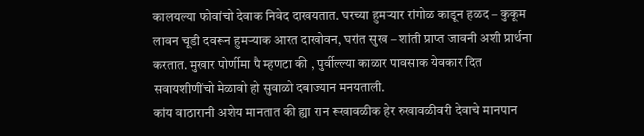कालयल्या फोवांचो देवाक निवेद दाखयतात. घरच्या हुमऱ्यार रांगोळ काडून हळद – कुकूम लावन चूडी दवरून हुमऱ्याक आरत दाखोवन, घरांत सुख – शांती प्राप्त जावनी अशी प्रार्थना करतात. मुखार पोर्णीमा पै म्हणटा की , पुर्वील्ल्या काळार पावसाक येवकार दित सवायशीणींचो मेळावो हो सुवाळो दबाज्यान मनयताली.
कांय वाठारानी अशेय मानतात की ह्या रान रूखावळीक हेर रुखावळीवरी देवाचे मानपान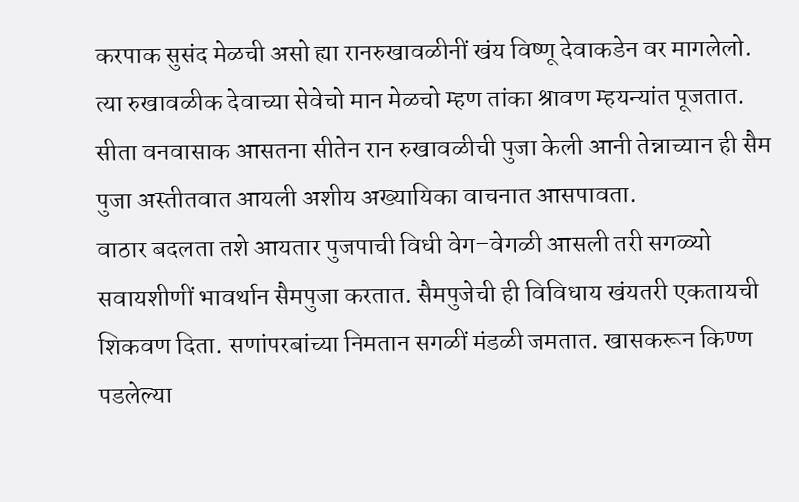करपाक सुसंद मेळची असो ह्या रानरुखावळीनीं खंय विष्णू देवाकडेन वर मागलेलो. त्या रुखावळीक देवाच्या सेवेचो मान मेळचो म्हण तांका श्रावण म्हयन्यांत पूजतात. सीता वनवासाक आसतना सीतेन रान रुखावळीची पुजा केली आनी तेन्नाच्यान ही सैम पुजा अस्तीतवात आयली अशीय अख्यायिका वाचनात आसपावता.
वाठार बदलता तशे आयतार पुजपाची विधी वेग–वेगळी आसली तरी सगळ्यो सवायशीणीं भावर्थान सैमपुजा करतात. सैमपुजेची ही विविधाय खंयतरी एकतायची शिकवण दिता. सणांपरबांच्या निमतान सगळीं मंडळी जमतात. खासकरून किण्ण पडलेल्या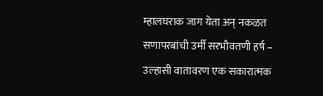म्हालघराक जाग येता अन् नकळत सणापरबांची उर्मी सरभौवतणी हर्ष – उल्हासी वातावरण एक सकारात्मक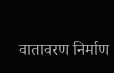वातावरण निर्माण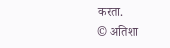करता.
© अतिशा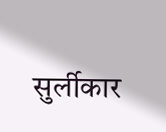सुर्लीकार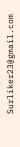Surliker23@gmail.com